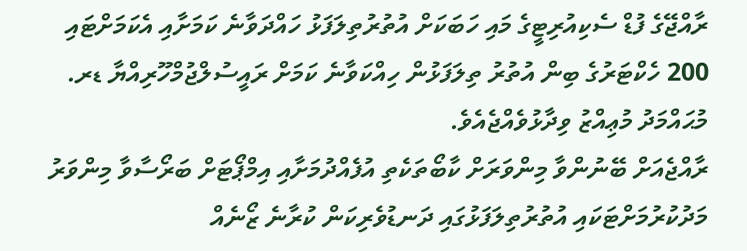ރާއްޖޭގެ ފުޑް ސެކިއުރިޓީގެ މައި ހަބަކަށް އުތުރުތިލަފަޅު ހައްދަވާނެ ކަމަށާއި އެކަމަށްޓައި 200 ހެކްޓަރުގެ ބިން އުތުރު ތިލަފަޅުން ހިއްކަވާނެ ކަމަށް ރައީސުލްޖުމްހޫރިއްޔާ ޑރ. މުޙައްމަދު މުޢިއްޒު ވިދާޅުވެއްޖެއެވެ.
ރާއްޖެއަށް ބޭނުންވާ މިންވަރަށް ކާބޯތަކެތި އުފެއްދުމަށާއި އިމްޕޯޓަށް ބަރޯސާވާ މިންވަރު މަދުކުރުމަށްޓަކައި އުތުރުތިލަފަޅުގައި ދަނޑުވެރިކަން ކުރާނެ ޒޯނެއް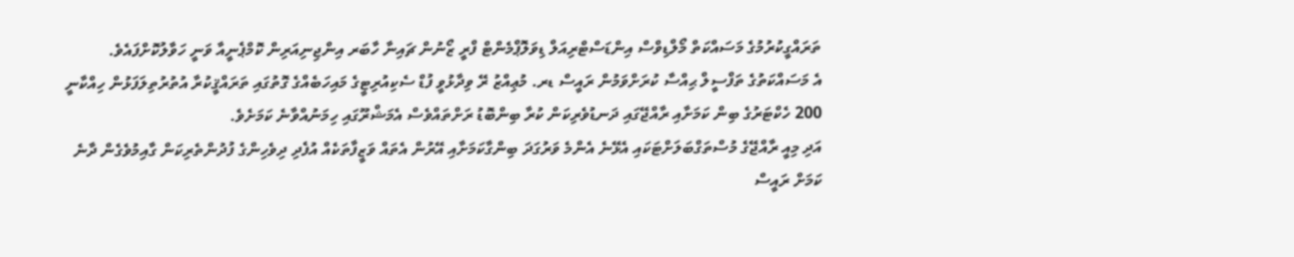ތަރައްގީކުރުމުގެ މަސައްކަތް މޯލްޑިވްސް އިންޑަސްޓްރިއަލް ޑިވަލޮޕްމެންޓް ފްރީ ޒޯނުން ޗައިނާ ހާބަރ އިންޖިނިއަރިން ކޮމްޕެނީއާ ވަނީ ހަވާލުކޮށްފައެވެ.
އެ މަސައްކަތުގެ ތަފްސީލް ޙިއްސާ ކުރަށްވަމުން ރައީސް ޑރ. މުޢިއްޒު ރޭ ވިދާޅުވީ ފުޑް ސެކިއުރިޓީގެ މައިހަބެއްގެ ގޮތުގައި ތަރައްޤީކުރާ އުތުރުތިލަފަޅުން ހިއްކާނީ 200 ހެކްޓަރުގެ ބިން ކަމަށާއި ރާއްޖޭގައި ދަނޑުވެރިކަން ކުރާ ބިންބޮޑު ރަށްތައްވެސް އެމަޝްރޫގައި ހިމަނުއްވާނެ ކަމަށެވެ.
އަދި މިއީ ރާއްޖޭގެ މުސްތަގްބަލަށްޓަކައި އެޅޭނެ އެންމެ ވަރުގަދަ ބިންގާކަމަށާއި އޭރުން އެތައް ވަޒީފާތަކެއް އުފެދި ދިވެހިންގެ ފުދުންތެރިކަން ގާއިމުވެގެން ދާނެ ކަމަށް ރައީސް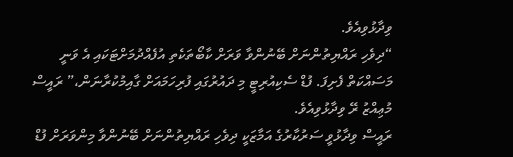ވިދާޅުވިއެވެ.
“ދިވެހި ރައްޔިތުންނަށް ބޭނުންވާ ވަރަށް ކާބޯތަކެތި އުފެއްދުމަށްޓަކައި އެ ވަނީ މަސައްކަތް ފެށިފަ. ފުޑް ސެކިއުރިޓީ މި ދައުރުގައި ފުރިހަމައަށް ގާއިމުކުރާނަން،” ރައީސް މުޢިއްޒު ރޭ ވިދާޅުވިއެވެ.
ރައީސް ވިދާޅުވީ ސަރުކާރުގެ އަމާޒަކީ ދިވެހި ރައްޔިތުންނަށް ބޭނުންވާ މިންވަރަށް ފުޑް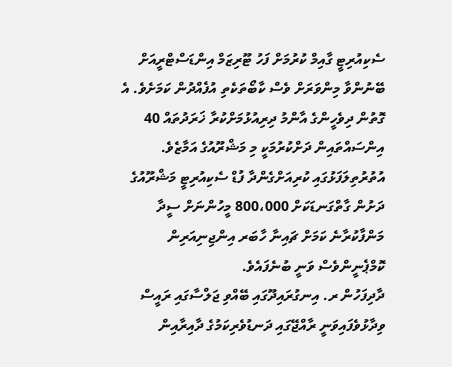ސެކިއުރިޓީ ގާއިމް ކުރުމަށް ފަހު ޓޫރިޒަމް އިންޑަސްޓްރީއަށް ބޭނުންވާ މިންވަރަށް ވެސް ކާބޯތަކެތި އުފެއްދުން ކަމަށެވެ. އެ ގޮތުން ދިވެހީންގެ އާންމު ދިރިއުޅުމަށްކުރާ ޚަރަދުތައް 40 އިންސައްތައިން ދަށްކުރުމަކީ މި މަޝްރޫއުގެ އަމާޒެވެ.
އުތުރުތިލަފަޅުގައި ކުރިއަށްގެންދާ ފުޑް ސެކިއުރިޓީ މަޝްރޫއުގެ ދަށުން ގާތްގަނޑަކަށް 800،000 މީހުންނަށް ސީދާ މަންފާކުރާނެ ކަމަށް ޗައިނާ ހާބަރ އިންޖިނިއަރިން ކޮމްޕެނީންވެސް ވަނީ ބުނެފައެވެ.
ދާދިފަހުން ރ. އިނގުރައިދޫގައި ބޭއްވި ޖަލްސާގައި ރައީސް ވިދާޅުވެފައިވަނީ ރާއްޖޭގައި ދަނޑުވެރިކަމުގެ ދާއިރާއިން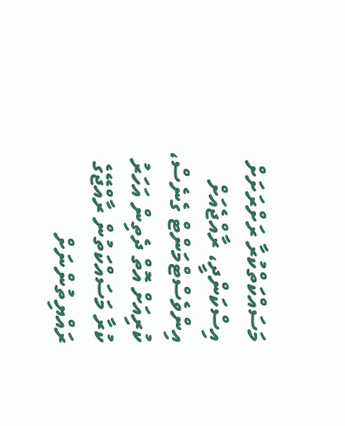މަސައްކަތްކުރާ ރަށްރަށަށް އިސްކަންދީ، ރާއްޖެއަށް އިންވެސްޓްމަންޓް ގެނެސް، ކުރިއަށް އޮތް ދެތިން އަހަރު ކުރާ މަސައްކަތުން ރާއްޖޭގެ ރައްޔިތުންނަށް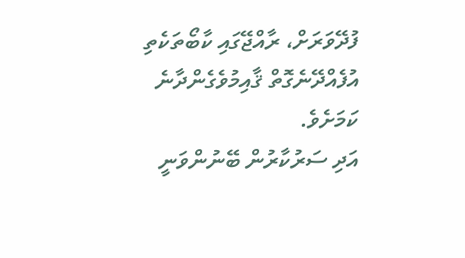ފުދޭވަރަށް، ރާއްޖޭގައި ކާބޯތަކެތި އުފެއްދޭނެގޮތް ޤާއިމުވެގެންދާނެ ކަމަށެވެ.
އަދި ސަރުކާރުން ބޭނުންވަނީ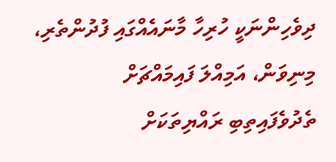ދިވެހިންނަކީ ހުރިހާ މާނައެއްގައި ފުދުންތެރި، މިނިވަން، އަމިއްލަ ފައިމައްޗަށް ތެދުވެފައިތިބި ރައްޔިތަކަށް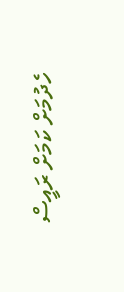ހެދުމަށް ކަމަށް ރައީސް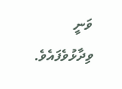ވަނީ ވިދާޅުވެފައެވެ.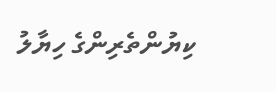ކިޔުންތެރިންގެ ހިޔާލު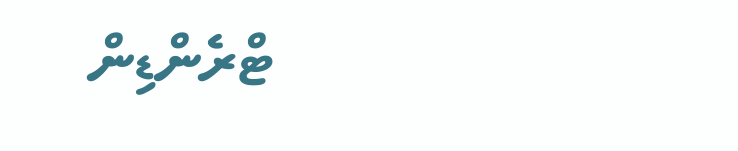ޓްރެންޑިން